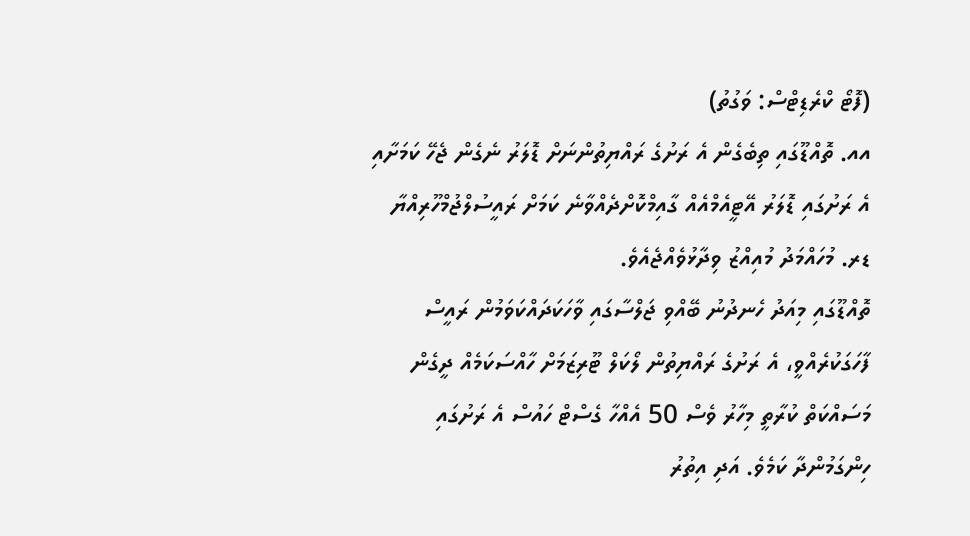(ފޮޓޯ ކްރެޑިޓްސް: ވަގުތު)
އއ. ތޮއްޑޫގައި ތިބެގެން އެ ރަށުގެ ރައްޔިތުންނަށް ޑޮލަރު ނެގެން ޖެހޭ ކަމަށާއި އެ ރަށުގައި ޑޮލަރު އޭޓީއެމްއެއް ގާއިމްކޮށްދެއްވާނެ ކަމަށް ރައީސުލްޖުމްހޫރިއްޔާ ޑރ. މުހައްމަދު މުއިއްޒު ވިދާޅުވެއްޖެއެވެ.
ތޮއްޑޫގައި މިއަދު ހެނދުނު ބޭއްވި ޖަލްސާގައި ވާހަކަދައްކަވަމުން ރައީސް ފާހަގަކުރެއްވީ، އެ ރަށުގެ ރައްޔިތުން ލޯކަލް ޓޫރިޒަމަށް ހާއްސަކަމެއް ދީގެން މަސައްކަތް ކުރާތީ މިހާރު ވެސް 50 އެއްހާ ގެސްޓް ހައުސް އެ ރަށުގައި ހިންގަމުންދާ ކަމެވެ. އަދި އިތުރު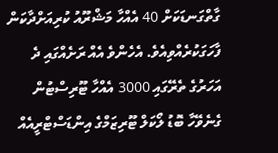ގާތްގަނޑަކަށް 40 އެއްހާ މަޝްރޫއު ކުރިއަށްދާކަން ފާހަގަކުރެއްވިއެވެ. އެހެންވެ އެއް ރަށެއްގައި ދެ އަހަރުގެ ތެރޭގައި 3000 އެއްހާ ޓޫރިސްޓުން ގެނެވޭހާ ބޮޑު ލޯކަލް ޓޫރިޒަމްގެ އިންޑަސްޓްރީއެއް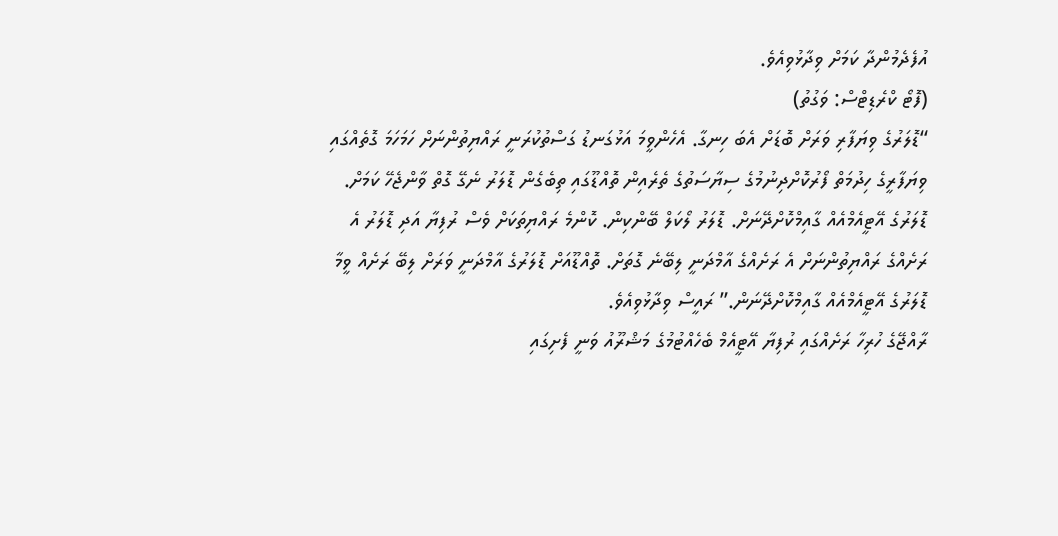އުފެދެމުންދާ ކަމަށް ވިދާޅުވިއެވެ.
(ފޮޓޯ ކްރެޑިޓްސް: ވަގުތު)
“ޑޮލަރުގެ ވިޔަފާރި ވަރަށް ބޮޑަށް އެބަ ހިނގާ. އެހެންވީމަ އަޅުގަނޑު ގަސްތުކުރަނީ ރައްޔިތުންނަށް ހަމަހަމަ ގޮތެއްގައި ވިޔަފާރީގެ ހިދުމަތް ފޯރުކޮށްދިނުމުގެ ސިޔާސަތުގެ ތެރެއިން ތޮއްޑޫގައި ތިބެގެން ޑޮލަރު ނެގޭ ގޮތް ވާންޖެހޭ ކަމަށް. ޑޮލަރުގެ އޭޓީއެމްއެއް ގާއިމްކޮށްދޭނަށް. ޑޮލަރު ލޯކަލް ބޭންކިން. ކޮންމެ ރައްޔިތަކަށް ވެސް ރުފިޔާ އަދި ޑޮލަރު އެ ރަށެއްގެ ރައްޔިތުންނަށް އެ ރަށެއްގެ އާމްދަނީ ލިބޭނެ ގޮތަށް. ތޮއްޑޫއަށް ޑޮލަރުގެ އާމްދަނީ ވަރަށް ލިބޭ ރަށެއް ވީމާ ޑޮލަރުގެ އޭޓީއެމްއެއް ގާއިމްކޮށްދޭނަން.” ރައީސް ވިދާޅުވިއެވެ.
ރާއްޖޭގެ ހުރިހާ ރަށެއްގައި ރުފިޔާ އޭޓީއެމް ބެހެއްޓުމުގެ މަޝްރޫއު ވަނީ ފެށިގައި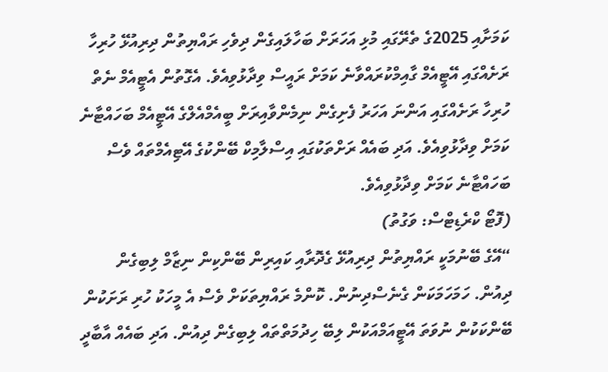ކަމަށާއި 2025ގެ ތެރޭގައި މުޅި އަހަރަށް ބަހާލައިގެން ދިވެހި ރައްޔިތުން ދިރިއުޅޭ ހުރިހާ ރަށެއްގައި އޭޓީއެމް ގާއިމްކުރައްވާނެ ކަމަށް ރައީސް ވިދާޅުވިއެވެ. އެގޮތުން އެޓީއެމް ނެތް ހުރިހާ ރަށެއްގައި އަންނަ އަހަރު ފެށިގެން ނިމެންވާއިރަށް ބީއެމްއެލްގެ އޭޓީއެމް ބަހައްޓާނެ ކަމަށް ވިދާޅުވިއެވެ. އަދި ބައެއް ރަށްތަކުގައި އިސްލާމިކް ބޭންކުގެ އޭޓިއެމްތައް ވެސް ބަހައްޓާނެ ކަމަށް ވިދާޅުވިއެވެ.
(ފޮޓޯ ކްރެޑިޓްސް: ވަގުތު)
“އޭގެ ބޭނުމަކީ ރައްޔިތުން ދިރިއުޅޭ ގެދޮރާއި ކައިރިން ބޭންކިން ނިޒާމް ލިބިގެން ދިއުން. ހަމަހަމަކަން ގެނެސްދިނުން. ކޮންމެ ރައްޔިތަކަށް ވެސް އެ މީހަކު ހުރި ރަށަކުން ބޭންކަކުން ނުވަތަ އޭޓީއަމްއަކުން ލިބޭ ހިދުމަތްތައް ލިބިގެން ދިއުން. އަދި ބައެއް އާބާދީ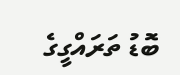ބޮޑު ތަރައްގީގެ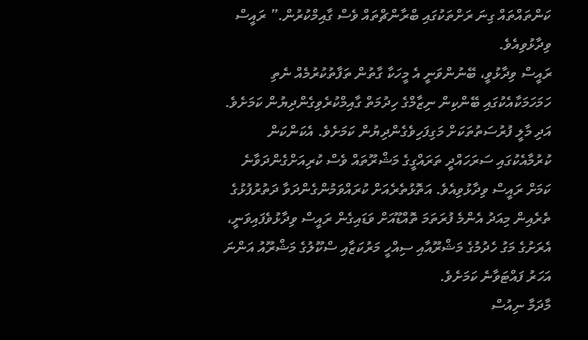ކަންތައްތައް ގިނަ ރަށްތަކުގައި ބްރާންޗްތައް ވެސް ގާއިމްކުރުން.” ރައީސް ވިދާޅުވިއެވެ.
ރައީސް ވިދާޅުވީ، ބޭނުންވަނީ އެ މީހަކާ ގާތުން ތަފާތުކުރުމެއް ނެތި ހަމަހަމަކާއެކުގައި ބޭންކިން ނިޒާމްގެ ހިދުމަތް ގާއިމްކުރެވިގެންދިޔުން ކަމަށެވެ. އަދި މާލީ ފުރުސަތުތަކަށް މަގިފަހިވެގެންދިޔުން ކަމަށެވެ. އެކަންކަން ކުރުމާއެކުގައި ސަރަހައްދީ ތަރައްގީގެ މަޝްރޫތައް ވެސް ކުރިއަށްގެންދަވާނެ ކަމަށް ރައީސް ވިދާޅުވިއެވެ. އަތޮޅުތެރެއަށް ކުރައްވަމުންގެންދަވާ ދަތުރުފުޅުގެ ތެރެއިން މިއަދު އެންމެ ފުރަތަމަ ތޮއްޑޫއަށް ވަޑައިގެން ރައީސް ވިދާޅުވެފައިވަނީ، އެރަށުގެ މަގު ހެދުމުގެ މަޝްރޫއާއި ސިއްހީ މަރުކަޒާއި ސްކޫލުގެ މަޝްރޫއު އަންނަ އަހަރު ފައްޓަވާނެ ކަމަށެވެ.
މާދަމާ ނިއުސް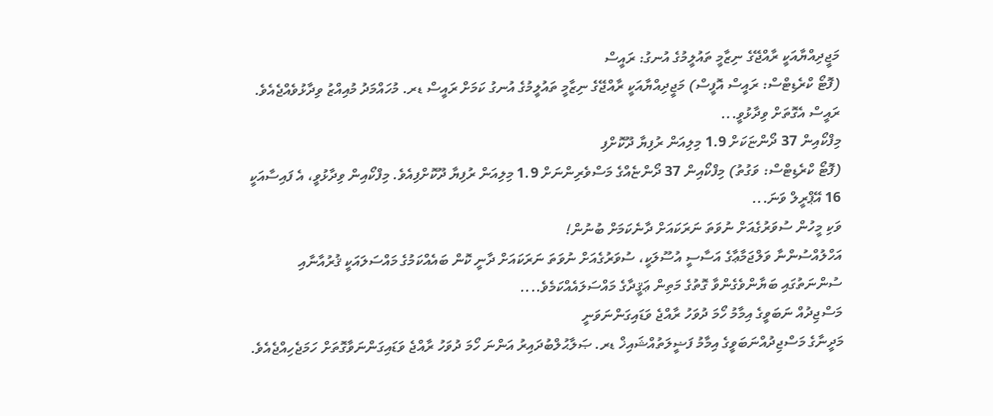މަޖީދިއްޔާއަކީ ރާއްޖޭގެ ނިޒާމީ ތައުލީމުގެ އުނގު: ރައީސް
(ފޮޓޯ ކްރެޑިޓްސް: ރައީސް އޮފީސް) މަޖީދިއްޔާއަކީ ރާއްޖޭގެ ނިޒާމީ ތައުލީމުގެ އުނގު ކަމަށް ރައީސް ޑރ. މުހައްމަދު މުއިއްޒު ވިދާޅުވެއްޖެއެވެ. ރައީސް އެގޮތަށް ވިދާޅުވީ...
މިފްކޯއިން 37 ދޯންޏަކަށް 1.9 މިލިއަން ރުފިޔާ ދޫކޮށްފި
(ފޮޓޯ ކްރެޑިޓްސް: ވަގުތު) މިފްކޯއިން 37 ދޯންޏެއްގެ މަސްވެރިންނަށް 1.9 މިލިއަން ރުފިޔާ ދޫކޮށްފިއެވެ. މިފްކޯއިން ވިދާޅުވީ، އެ ފައިސާއަކީ 16 އޭޕްރީލް ވަނަ...
ވަކި މީހުން ސުވަރުގެއަށް ނުވަތަ ނަރަކައަށް ދާނެކަމަށް ބުނުން!
އަހްލުއްސުންނާ ވަލްޖަމާޢާގެ އަސާސީ އުސޫލަކީ، ސުވަރުގެއަށް ނުވަތަ ނަރަކައަށް ދާނީ ކޮން ބައެއްކަމުގެ މައްސަލައަކީ ޤުރުއާނާއި ސުންނަތުގައި ބަޔާންވެގެންވާ ގޮތުގެ މަތިން ޢަޤީދާގެ މައްސަލައެއްކަމެވެ....
މަސްޖިދުއް ނަބަވީގެ އިމާމު ހޯމަ ދުވަހު ރާއްޖެ ވަޑައިގަންނަވަނީ
މަދީނާގެ މަސްޖިދުއްނަބަވީގެ އިމާމު ފަޟީލަތުއްޝައިޚް ޑރ. ޞަލާޙުލްބުދައިރު އަންނަ ހޯމަ ދުވަހު ރާއްޖެ ވަޑައިގަންނަވާގޮތަށް ހަމަޖެހިއްޖެއެވެ.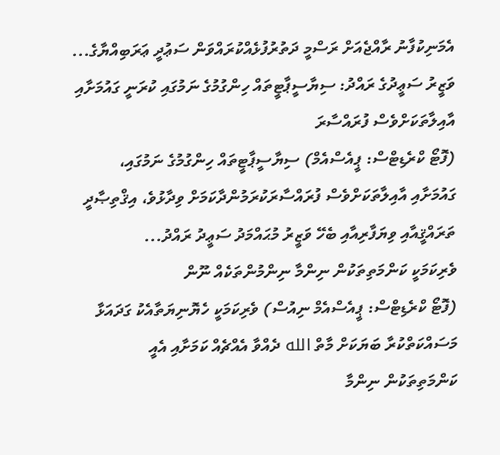އެމަނިކުފާނު ރާއްޖެއަށް ރަސްމީ ދަތުރުފުޅެއްކުރައްވަން ސަޢުދީ ޢަރަބިއްޔާގެ...
ވަޒީރު ސަޢީދުގެ ރައްދު: ސިޔާސީޕާޓީތައް ހިންގުމުގެ ނަމުގައި ކުރަނީ ގައުމަށާއި އާއިލާތަކަށްވެސް ފުރައްސާރަ
(ފޮޓޯ ކްރެޑިޓްސް: ޕީއެސްއެމް) ސިޔާސީޕާޓީތައް ހިންގުމުގެ ނަމުގައި، ގައުމަށާއި އާއިލާތަކަށްވެސް ފުރައްސާރަކުރަމުންދާކަމަށް ވިދާޅުވެ، އިޤްތިޞާދީ ތަރައްޤީއާއި ވިޔަފާރިއާއި ބެހޭ ވަޒީރު މުޙައްމަދު ސަޢީދު ރައްދު...
ވެރިކަމަކީ ކަންމަތިތަކުން ނިންމާ ނިންމުންތަކެއް ނޫން
(ފޮޓޯ ކްރެޑިޓްސް: ޕީއެސްއެމް ނިއުސް) ވެރިކަމަކީ ހެޔޮނިޔަތާއެކު ގަދައަޅާ މަސައްކަތްކުރާ ބަޔަކަށް މާތް الله ދެއްވާ އެއްޗެއް ކަމަށާއި އެއީ ކަންމަތިތަކުން ނިންމާ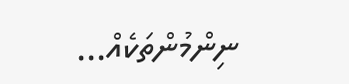ނިންމުންތަކެއް...